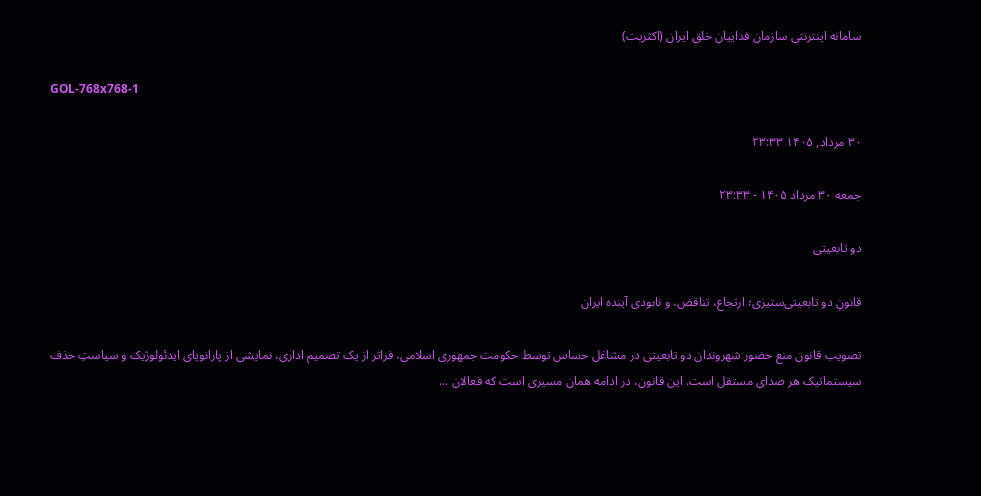سامانه اینترنتی سازمان فداییان خلق ایران (اکثریت)

GOL-768x768-1

۳۰ مرداد, ۱۴۰۵ ۲۳:۳۳

جمعه ۳۰ مرداد ۱۴۰۵ - ۲۳:۳۳

دو تابعیتی

قانونِ دو تابعیتی‌ستیزی؛ ارتجاع، تناقض، و نابودی آینده ایران

تصویب قانون منع حضور شهروندان دو تابعیتی در مشاغل حساس توسط حکومت جمهوری اسلامی، فراتر از یک تصمیم اداری، نمایشی از پارانویای ایدئولوژیک و سیاستِ حذف سیستماتیک هر صدای مستقل است. این قانون، در ادامه همان مسیری است که فعالان ...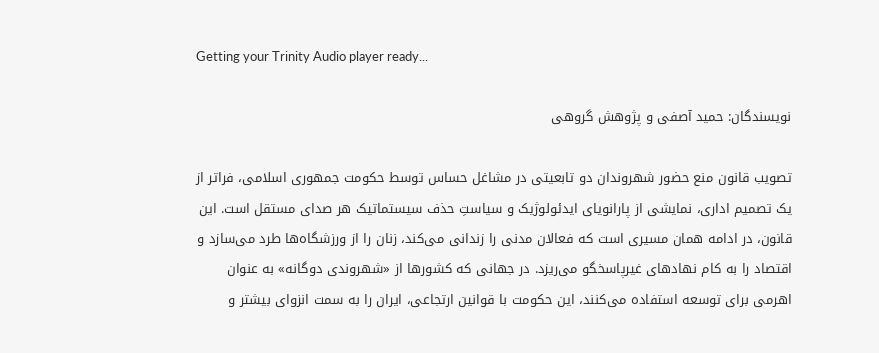Getting your Trinity Audio player ready...

نویسندگان: حمید آصفی و پژوهش گروهی

تصویب قانون منع حضور شهروندان دو تابعیتی در مشاغل حساس توسط حکومت جمهوری اسلامی، فراتر از یک تصمیم اداری، نمایشی از پارانویای ایدئولوژیک و سیاستِ حذف سیستماتیک هر صدای مستقل است. این قانون، در ادامه همان مسیری است که فعالان مدنی را زندانی می‌کند، زنان را از ورزشگاه‌ها طرد می‌سازد و اقتصاد را به کام نهادهای غیرپاسخگو می‌ریزد. در جهانی که کشورها از «شهروندی دوگانه» به عنوان اهرمی برای توسعه استفاده می‌کنند، این حکومت با قوانین ارتجاعی، ایران را به سمت انزوای بیشتر و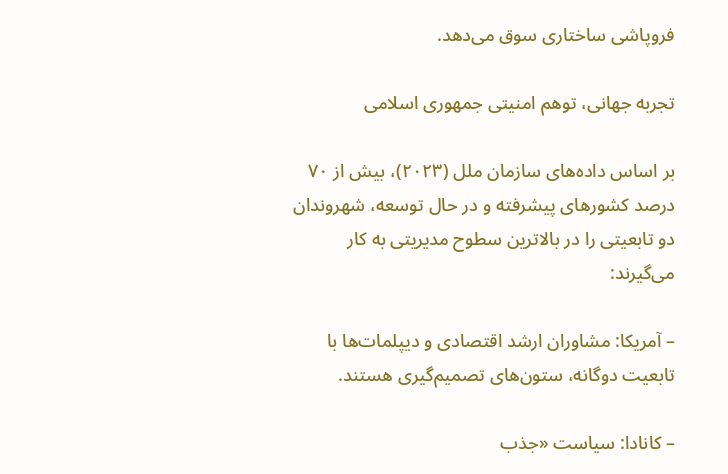فروپاشی ساختاری سوق می‌دهد.

تجربه جهانی، توهم امنیتی جمهوری اسلامی

بر اساس داده‌های سازمان ملل (۲۰۲۳)، بیش از ۷۰ درصد کشورهای پیشرفته و در حال توسعه، شهروندان دو تابعیتی را در بالاترین سطوح مدیریتی به کار می‌گیرند:

– آمریکا: مشاوران ارشد اقتصادی و دیپلمات‌ها با تابعیت دوگانه، ستون‌های تصمیم‌گیری هستند.

– کانادا: سیاست «جذب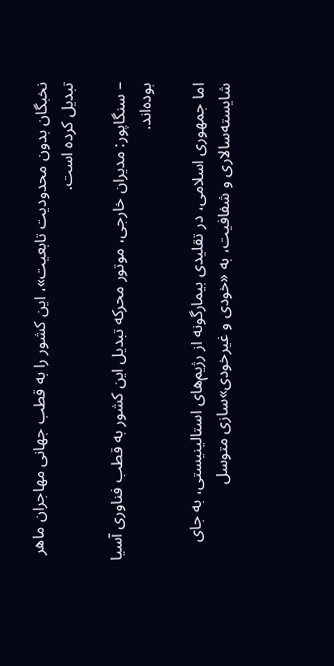نخبگان بدون محدودیت تابعیت»، این کشور را به قطب جهانی مهاجران ماهر تبدیل کرده است.

– سنگاپور: مدیران خارجی، موتور محرکه تبدیل این کشور به قطب فناوری آسیا بوده‌اند.

اما جمهوری اسلامی، در تقلیدی بیمارگونه از رژیم‌های استالینیستی، به جای شایسته‌سالاری و شفافیت، به «خودی و غیرخودی»سازی متوسل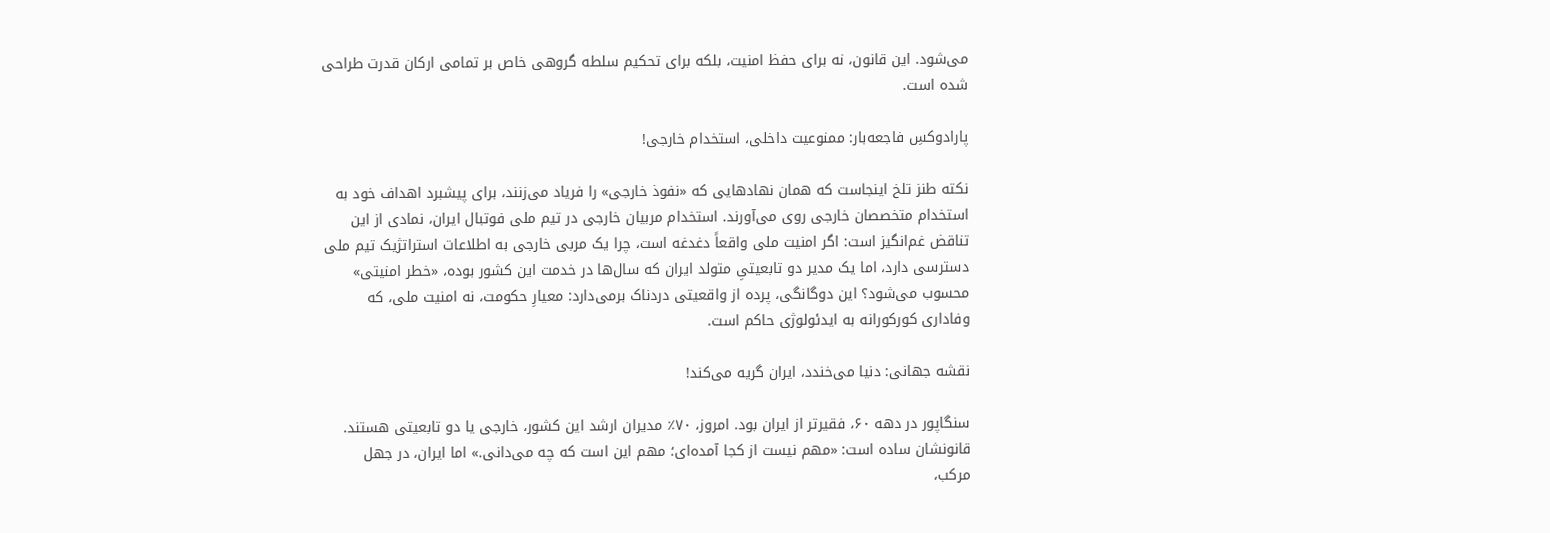می‌شود. این قانون، نه برای حفظ امنیت، بلکه برای تحکیم سلطه گروهی خاص بر تمامی ارکان قدرت طراحی شده است.

پارادوکسِ فاجعه‌بار: ممنوعیت داخلی، استخدام خارجی!

نکته طنز تلخ اینجاست که همان نهادهایی که «نفوذ خارجی» را فریاد می‌زنند، برای پیشبرد اهداف خود به استخدام متخصصان خارجی روی می‌آورند. استخدام مربیان خارجی در تیم ملی فوتبال ایران، نمادی از این تناقض غم‌انگیز است: اگر امنیت ملی واقعاً دغدغه است، چرا یک مربی خارجی به اطلاعات استراتژیک تیم ملی دسترسی دارد، اما یک مدیر دو تابعیتیِ متولد ایران که سال‌ها در خدمت این کشور بوده، «خطر امنیتی» محسوب می‌شود؟ این دوگانگی، پرده از واقعیتی دردناک برمی‌دارد: معیارِ حکومت، نه امنیت ملی، که وفاداری کورکورانه به ایدئولوژی حاکم است.

نقشه جهانی: دنیا می‌خندد، ایران گریه می‌کند!

سنگاپور در دهه ۶۰، فقیرتر از ایران بود. امروز، ۷۰٪ مدیران ارشد این کشور، خارجی یا دو تابعیتی هستند. قانونشان ساده است: «مهم نیست از کجا آمده‌ای؛ مهم این است که چه می‌دانی.» اما ایران، در جهل مرکب،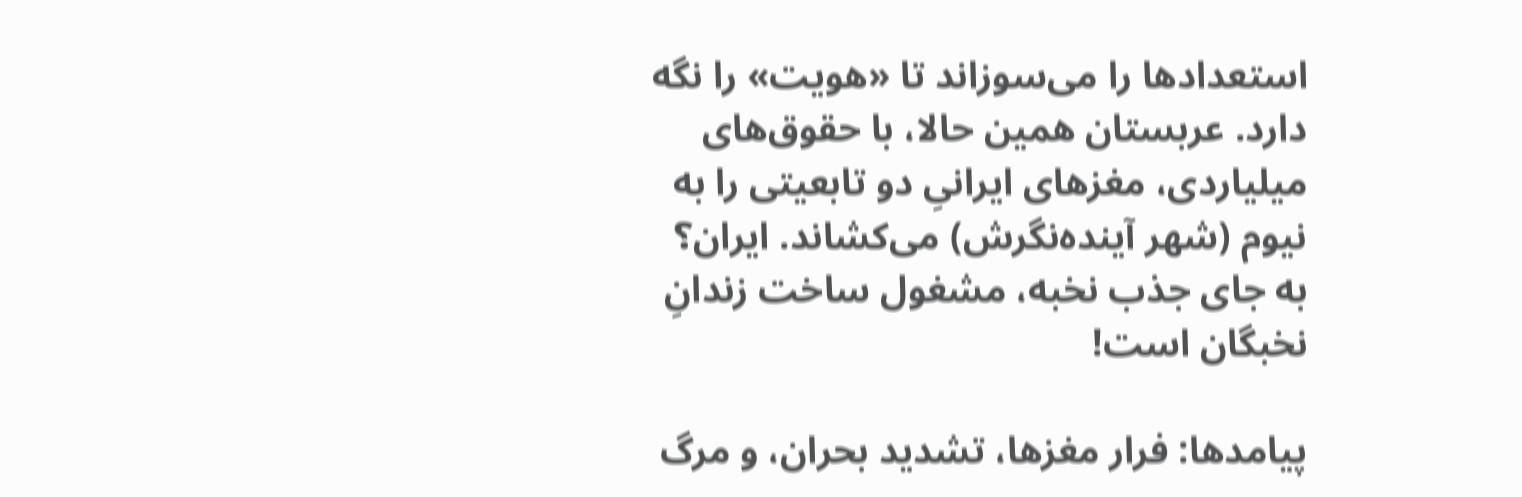استعدادها را می‌سوزاند تا «هویت» را نگه دارد. عربستان همین حالا، با حقوق‌های میلیاردی، مغزهای ایرانیِ دو تابعیتی را به نیوم (شهر آینده‌نگرش) می‌کشاند. ایران؟ به جای جذب نخبه، مشغول ساخت زندانِ نخبگان است!

پیامدها: فرار مغزها، تشدید بحران، و مرگ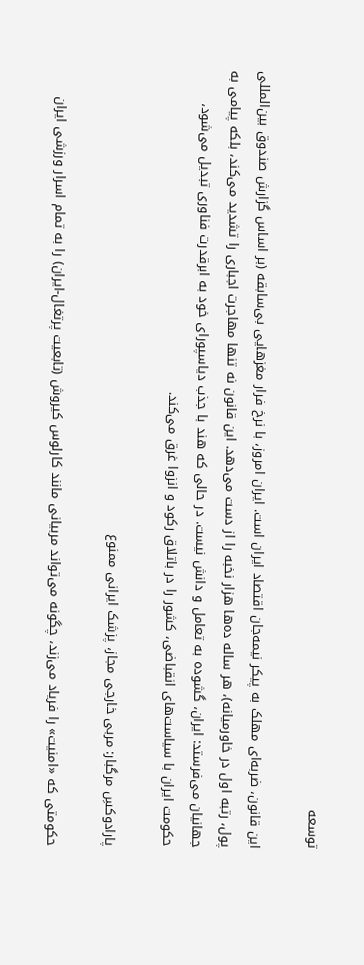توسعه

این قانون، ضربه‌ای مهلک به پیکر نیمه‌جان اقتصاد ایران است. ایران امروز، با نرخ فرار مغزهایی بی‌سابقه (بر اساس گزارش صندوق بین‌المللی پول، رتبه اول در خاورمیانه)، هر ساله ده‌ها هزار نخبه را از دست می‌دهد. این قانون نه تنها مهاجرت اجباری را تشدید می‌کند، بلکه پیامی به جهانیان می‌فرستد: ایران، گشوده به تعامل و دانش نیست. در حالی که هند با جذب دیاسپورای خود به ابرقدرت فناوری تبدیل می‌شود، حکومت ایران با سیاست‌های انقباضی، کشور را در باتلاق رکود و انزوا غرق می‌کند.

پارادوکسِ مرگبار: مربی خارجی مجاز، پزشک ایرانی ممنوع

حکومتی که «امنیت» را فریاد می‌زند، چگونه می‌تواند مربیانی مانند کارلوس کیروش (تابعیت پرتغال-ایران) را به تمام اسرار ورزشی ایران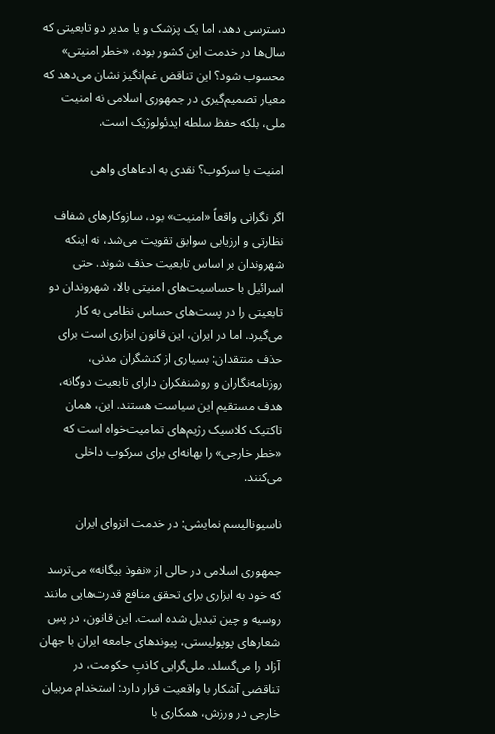دسترسی دهد، اما یک پزشک و یا مدیر دو تابعیتی که سال‌ها در خدمت این کشور بوده، «خطر امنیتی» محسوب شود؟ این تناقض غم‌انگیز نشان می‌دهد که معیار تصمیم‌گیری در جمهوری اسلامی نه امنیت ملی، بلکه حفظ سلطه ایدئولوژیک است.

امنیت یا سرکوب؟ نقدی به ادعاهای واهی

اگر نگرانی واقعاً «امنیت» بود، سازوکارهای شفاف نظارتی و ارزیابی سوابق تقویت می‌شد، نه اینکه شهروندان بر اساس تابعیت حذف شوند. حتی اسرائیل با حساسیت‌های امنیتی بالا، شهروندان دو تابعیتی را در پست‌های حساس نظامی به کار می‌گیرد. اما در ایران، این قانون ابزاری است برای حذف منتقدان: بسیاری از کنشگران مدنی، روزنامه‌نگاران و روشنفکران دارای تابعیت دوگانه، هدف مستقیم این سیاست هستند. این، همان تاکتیک کلاسیک رژیم‌های تمامیت‌خواه است که «خطر خارجی» را بهانه‌ای برای سرکوب داخلی می‌کنند.

ناسیونالیسم نمایشی: در خدمت انزوای ایران

جمهوری اسلامی در حالی از «نفوذ بیگانه» می‌ترسد که خود به ابزاری برای تحقق منافع قدرت‌هایی مانند روسیه و چین تبدیل شده است. این قانون، در پسِ شعارهای پوپولیستی، پیوندهای جامعه ایران با جهان آزاد را می‌گسلد. ملی‌گرایی کاذبِ حکومت، در تناقضی آشکار با واقعیت قرار دارد: استخدام مربیان خارجی در ورزش، همکاری با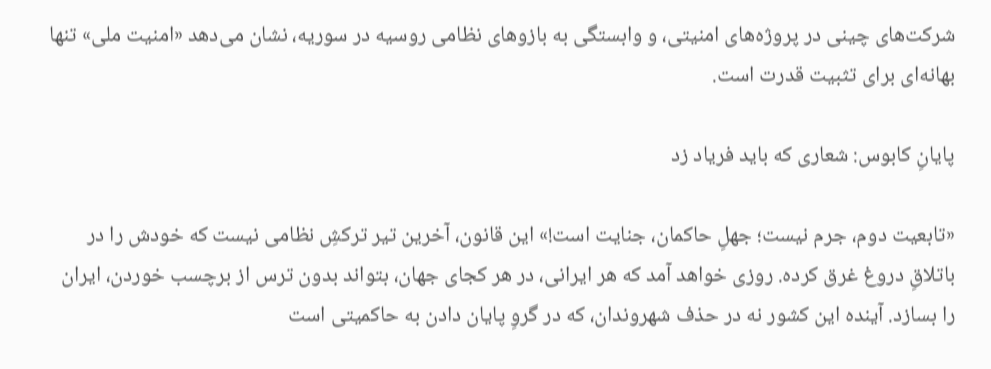شرکت‌های چینی در پروژه‌های امنیتی، و وابستگی به بازوهای نظامی روسیه در سوریه، نشان می‌دهد «امنیت ملی» تنها بهانه‌ای برای تثبیت قدرت است.

پایانِ کابوس: شعاری که باید فریاد زد

«تابعیت دوم، جرم نیست؛ جهلِ حاکمان، جنایت است!» این قانون، آخرین تیر ترکشِ نظامی نیست که خودش را در باتلاقِ دروغ غرق کرده. روزی خواهد آمد که هر ایرانی، در هر کجای جهان، بتواند بدون ترس از برچسب خوردن، ایران را بسازد. آینده این کشور نه در حذف شهروندان، که در گروِ پایان دادن به حاکمیتی است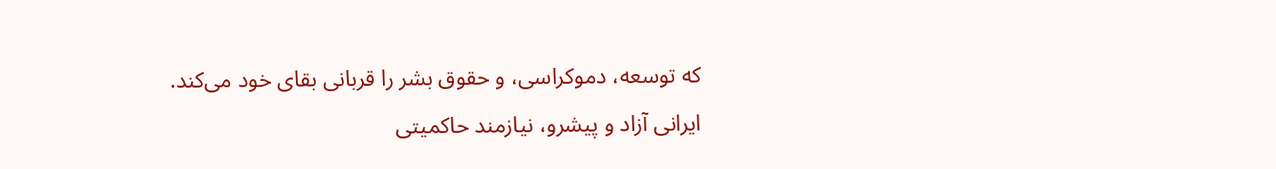که توسعه، دموکراسی، و حقوق بشر را قربانی بقای خود می‌کند. ایرانی آزاد و پیشرو، نیازمند حاکمیتی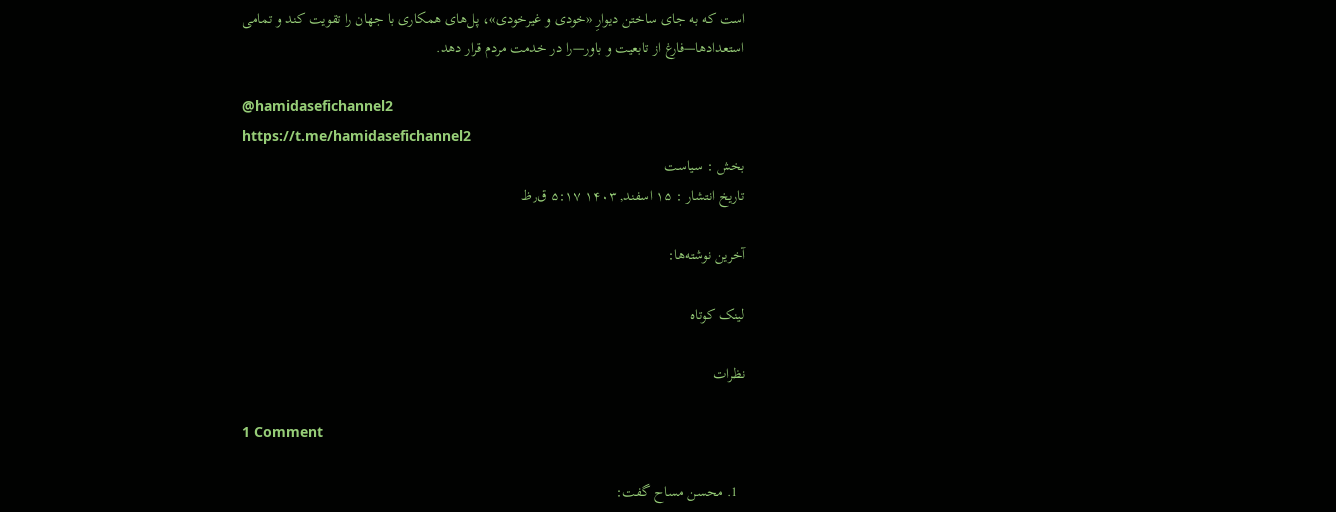است که به جای ساختن دیوارِ «خودی و غیرخودی»، پل‌های همکاری با جهان را تقویت کند و تمامی استعدادها—فارغ از تابعیت و باور—را در خدمت مردم قرار دهد.

@hamidasefichannel2
https://t.me/hamidasefichannel2
بخش : سياست
تاریخ انتشار : ۱۵ اسفند, ۱۴۰۳ ۵:۱۷ ق٫ظ

آخرین نوشته‌ها:

لینک کوتاه

نظرات

1 Comment

  1. محسن مساح گفت: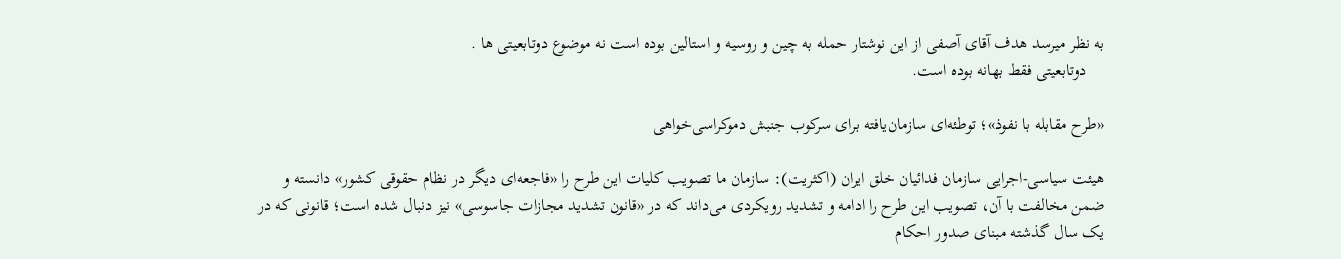به نظر میرسد هدف آقای آصفی از این نوشتار حمله به چین و روسیه و استالین بوده است نه موضوع دوتابعیتی ها .
    دوتابعیتی فقط بهانه بوده است.

«طرح مقابله با نفوذ»؛ توطئه‌ای سازمان‌یافته برای سرکوب جنبش دموکراسی‌خواهی

هیئت سیاسی-اجرایی سازمان فدائیان خلق ایران (اکثریت): سازمان ما تصویب کلیات این طرح را «فاجعه‌ای دیگر در نظام حقوقی کشور» دانسته و ضمن مخالفت با آن، تصویب این طرح را ادامه و تشدید رویکردی می‌داند که در «قانون تشدید مجازات جاسوسی» نیز دنبال شده است؛ قانونی که در یک سال گذشته مبنای صدور احکام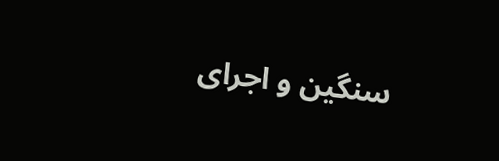سنگین و اجرای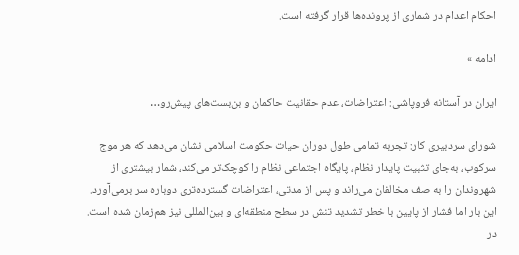احکام اعدام در شماری از پرونده‌ها قرار گرفته است.

ادامه »

ایران در آستانه فروپاشی: اعتراضات، عدم حقانیت حاکمان و بن‌بست‌های پیش‌رو…

شورای سردبیری کار: تجربه تمامی طول دوران حیات حکومت اسلامی نشان می‌دهد که هر موج سرکوب، به‌جای تثبیت پایدار نظام، پایگاه اجتماعی نظام را کوچک‌تر می‌کند، شمار بیشتری از شهروندان را به صف مخالفان می‌راند و پس از مدتی، اعتراضات گسترده‌تری دوباره سر برمی‌آورد. این بار اما فشار از پایین با خطر تشدید تنش در سطح منطقه‌ای و بین‌المللی نیز هم‌زمان شده است. در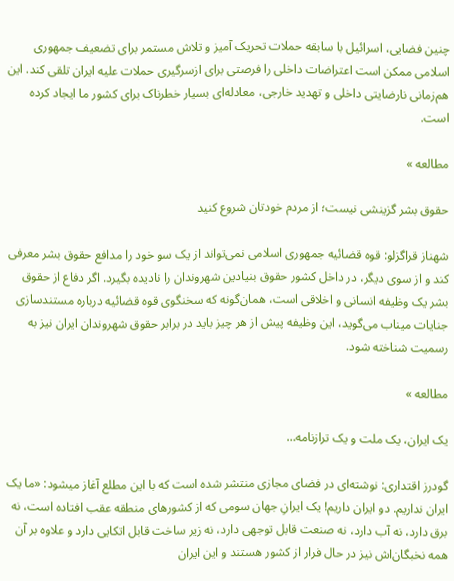چنین فضایی، اسرائیل با سابقه حملات تحریک آمیز و تلاش مستمر برای تضعیف جمهوری اسلامی ممکن است اعتراضات داخلی را فرصتی برای ازسرگیری حملات علیه ایران تلقی کند. این هم‌زمانی نارضایتی داخلی و تهدید خارجی، معادله‌ای بسیار خطرناک برای کشور ما ایجاد کرده است.

مطالعه »

حقوق بشر گزینشی نیست؛ از مردم خودتان شروع کنید

شهناز قراگزلو: قوه قضائیه جمهوری اسلامی نمی‌تواند از یک سو خود را مدافع حقوق بشر معرفی کند و از سوی دیگر، در داخل کشور حقوق بنیادین شهروندان را نادیده بگیرد. اگر دفاع از حقوق بشر یک وظیفه انسانی و اخلاقی است، همان‌گونه که سخنگوی قوه قضائیه درباره مستندسازی جنایات میناب می‌گوید، این وظیفه پیش از هر چیز باید در برابر حقوق شهروندان ایران نیز به رسمیت شناخته شود.

مطالعه »

یک ایران، یک ملت و یک ترازنامه…

گودرز اقتداری: نوشته‌ای در فضای مجازی منتشر شده است که با این مطلع آغاز میشود: «ما یک ایران نداریم. دو ایران داریم! یک ایرانِ جهان سومی که از کشورهای منطقه عقب افتاده است، نه برق دارد، نه آب دارد، نه صنعت قابل توجهی دارد، نه زیر ساخت قابل اتکایی دارد و علاوه بر آن همه نخبگان‌اش نیز در حال فرار از کشور هستند و این ایران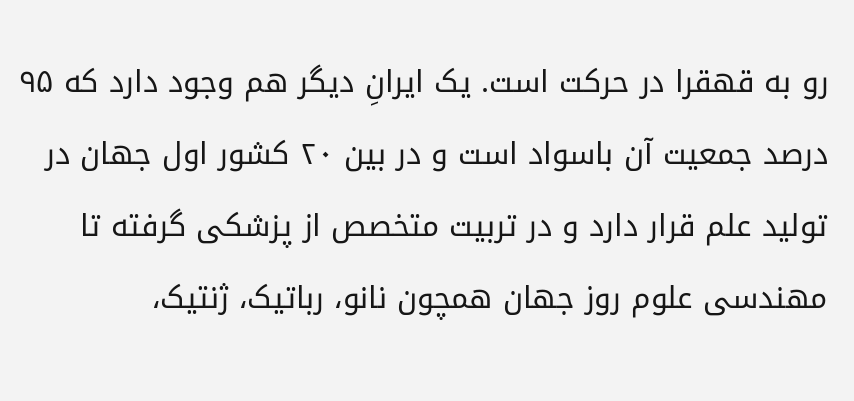رو به قهقرا در حرکت است. یک ایرانِ دیگر هم وجود دارد که ۹۵ درصد جمعیت آن باسواد است و در بین ۲۰ کشور اول جهان در تولید علم قرار دارد و در تربیت متخصص از پزشکی گرفته تا مهندسی علوم روز جهان همچون نانو، رباتیک، ژنتیک،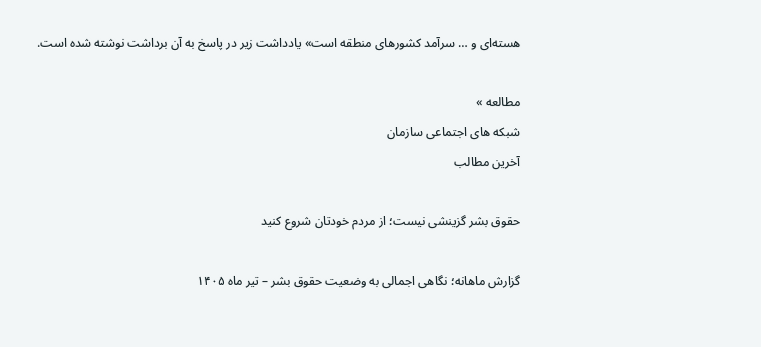هسته‌ای و … سرآمد کشورهای منطقه است» یادداشت زیر در پاسخ به آن برداشت نوشته شده است.

مطالعه »
شبکه های اجتماعی سازمان
آخرین مطالب

حقوق بشر گزینشی نیست؛ از مردم خودتان شروع کنید

گزارش ماهانه؛ نگاهی اجمالی به وضعیت حقوق بشر – تیر ماه ۱۴۰۵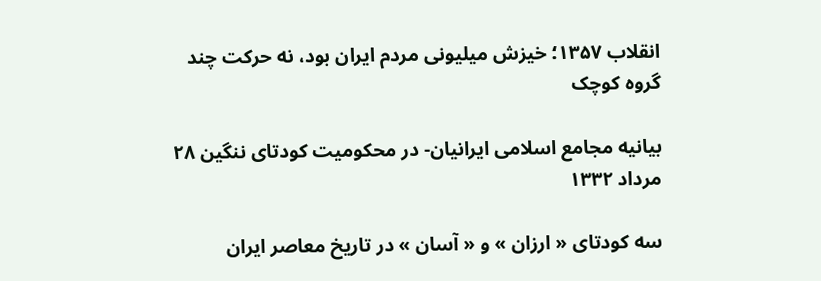انقلاب ۱۳۵۷؛ خیزش میلیونی مردم ایران بود، نه حرکت چند گروه کوچک

بیانیه مجامع اسلامی ایرانیان- در محکومیت کودتای ننگین ۲۸ مرداد ۱۳۳۲

سه کودتای « ارزان » و « آسان » در تاریخ معاصر ایران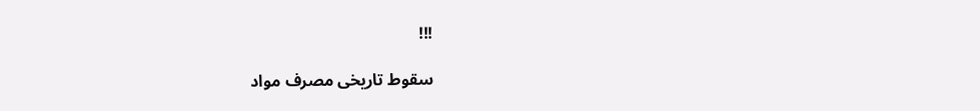!!!

سقوط تاریخی مصرف مواد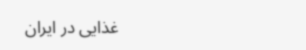غذایی در ایران